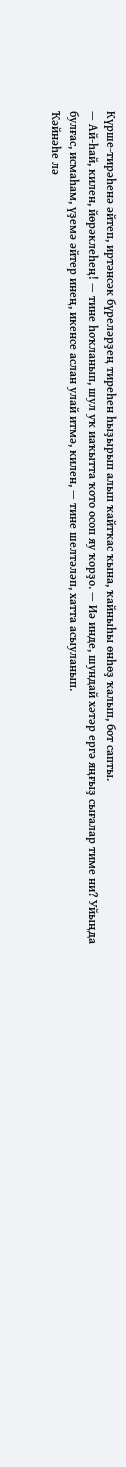Күрше-тирәһенә әйтеп, иртәнсәк бүреләрҙең тиреһен һыҙырып алып ҡайтҡас ҡына, ҡайныһы өнһөҙ ҡалып, бот сапты.
— Ай-һай, килен, йөрәклеһең! — тине һоҡланып, шул уҡ иаҡытта ҡото осоп яу ҡорҙо. — Иә инде, шундай хәтәр ергә яңғыҙ сығалар тиме ни? Уйыңда булғас, исмаһам, үҙемә әйтер инең, икенсе аслан улай итмә, килен, — тине шелтәләп, хатта асыуланып.
Ҡәйнәһе лә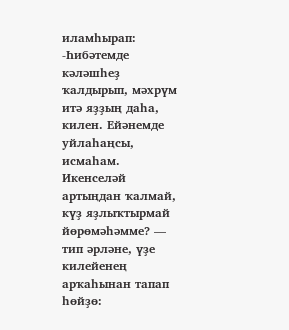иламһырап:
-Һибәтемде кәләшһеҙ ҡалдырып, мәхрүм итә яҙҙың даһа, килен. Ейәнемде уйлаһаңсы, исмаһам. Икенселәй артыңдан ҡалмай, күҙ яҙлыҡтырмай йөрөмәһәмме? — тип әрләне, үҙе килейенең арҡаһынан тапап һөйҙө: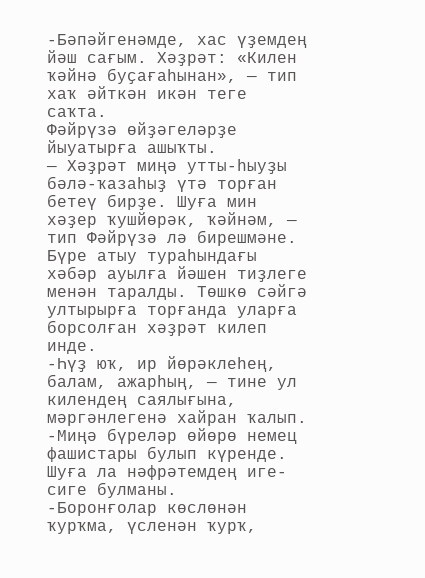-Бәпәйгенәмде, хас үҙемдең йәш сағым. Хәҙрәт: «Килен ҡәйнә буҫағаһынан», — тип хаҡ әйткән икән теге саҡта.
Фәйрүзә өйҙәгеләрҙе йыуатырға ашыҡты.
— Хәҙрәт миңә утты-һыуҙы бәлә-ҡазаһыҙ үтә торған бетеү бирҙе. Шуға мин хәҙер ҡушйөрәк, ҡәйнәм, — тип Фәйрүзә лә бирешмәне.
Бүре атыу тураһындағы хәбәр ауылға йәшен тиҙлеге менән таралды. Төшкө сәйгә ултырырға торғанда уларға борсолған хәҙрәт килеп инде.
-Һүҙ юҡ, ир йөрәклеһең, балам, ажарһың, — тине ул килендең саялығына, мәргәнлегенә хайран ҡалып.
-Миңә бүреләр өйөрө немец фашистары булып күренде. Шуға ла нәфрәтемдең иге-сиге булманы.
-Боронғолар көслөнән ҡурҡма, үсленән ҡурҡ,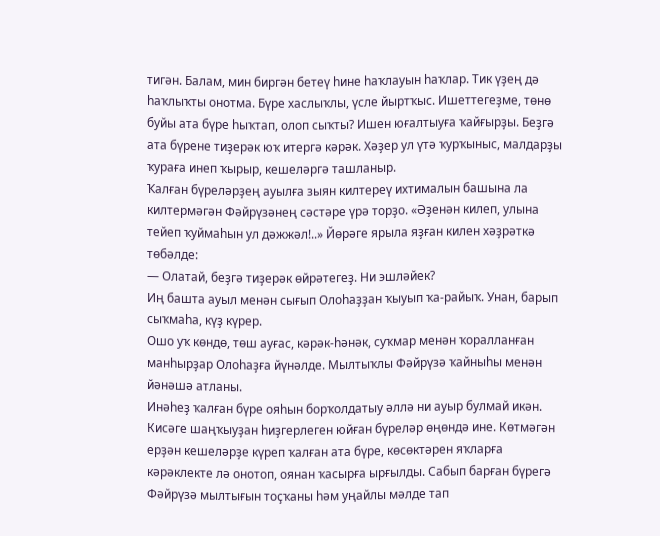тигән. Балам, мин биргән бетеү һине һаҡлауын һаҡлар. Тик үҙең дә һаҡлыҡты онотма. Бүре хаслыҡлы, үсле йыртҡыс. Ишеттегеҙме, төнө буйы ата бүре һыҡтап, олоп сыҡты? Ишен юғалтыуға ҡайғырҙы. Беҙгә ата бүрене тиҙерәк юҡ итергә кәрәк. Хәҙер ул үтә ҡурҡыныс, малдарҙы ҡураға инеп ҡырыр, кешеләргә ташланыр.
Ҡалған бүреләрҙең ауылға зыян килтереү ихтималын башына ла килтермәгән Фәйрүзәнең сәстәре үрә торҙо. «Әҙенән килеп, улына тейеп ҡуймаһын ул дәжжәл!..» Йөрәге ярыла яҙған килен хәҙрәткә төбәлде:
— Олатай, беҙгә тиҙерәк өйрәтегеҙ. Ни эшләйек?
Иң башта ауыл менән сығып Олоһаҙҙан ҡыуып ҡа-райыҡ. Унан, барып сыҡмаһа, күҙ күрер.
Ошо уҡ көндө, төш ауғас, кәрәк-һәнәк, суҡмар менән ҡоралланған манһырҙар Олоһаҙға йүнәлде. Мылтыҡлы Фәйрүзә ҡайныһы менән йәнәшә атланы.
Инәһеҙ ҡалған бүре ояһын борҡолдатыу әллә ни ауыр булмай икән. Кисәге шаңҡыуҙан һиҙгерлеген юйған бүреләр өңөндә ине. Көтмәгән ерҙән кешеләрҙе күреп ҡалған ата бүре, көсөктәрен яҡларға кәрәклекте лә онотоп, оянан ҡасырға ырғылды. Сабып барған бүрегә Фәйрүзә мылтығын тоҫҡаны һәм уңайлы мәлде тап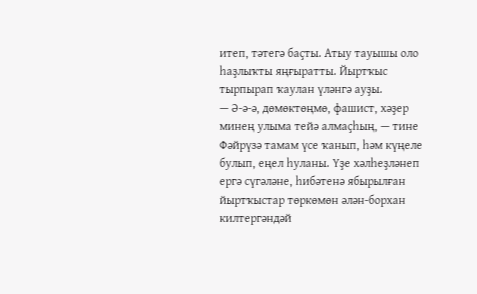итеп, тәтегә баҫты. Атыу тауышы оло һаҙлыҡты яңғыратты. Йыртҡыс тырпырап ҡаулан үләнгә ауҙы.
— Ә-ә-ә, дөмөктөңмө, фашист, хәҙер минең улыма тейә алмаҫһың, — тине Фәйрүзә тамам үсе ҡанып, һәм күңеле булып, еңел һуланы. Үҙе хәлһеҙләнеп ергә сүгәләне, һибәтенә ябырылған йыртҡыстар төркөмөн әлән-борхан килтергәндәй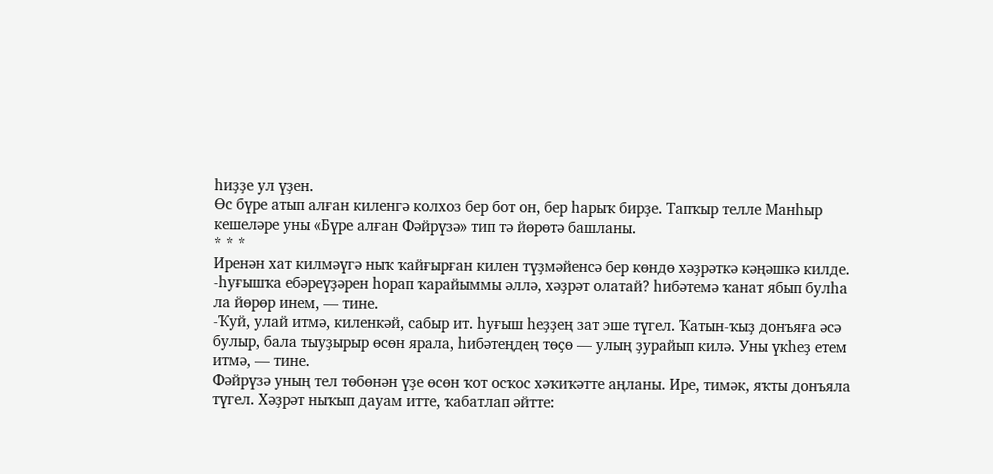һиҙҙе ул үҙен.
Өс бүре атып алған киленгә колхоз бер бот он, бер һарыҡ бирҙе. Тапҡыр телле Манһыр кешеләре уны «Бүре алған Фәйрүзә» тип тә йөрөтә башланы.
* * *
Иренән хат килмәүгә ныҡ ҡайғырған килен түҙмәйенсә бер көндө хәҙрәткә кәңәшкә килде.
-һуғышҡа ебәреүҙәрен һорап ҡарайыммы әллә, хәҙрәт олатай? һибәтемә ҡанат ябып булһа ла йөрөр инем, — тине.
-Ҡуй, улай итмә, киленкәй, сабыр ит. һуғыш һеҙҙең зат эше түгел. Ҡатын-ҡыҙ донъяға әсә булыр, бала тыуҙырыр өсөн ярала, һибәтеңдең төҫө — улың ҙурайып килә. Уны үкһеҙ етем итмә, — тине.
Фәйрүзә уның тел төбөнән үҙе өсөн ҡот осҡос хәҡиҡәтте аңланы. Ире, тимәк, яҡты донъяла түгел. Хәҙрәт ныҡып дауам итте, ҡабатлап әйтте: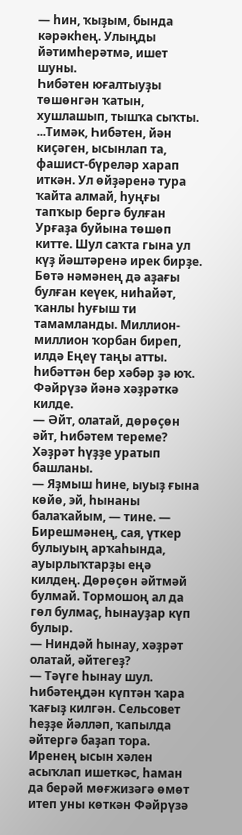— һин, ҡыҙым, бында кәрәкһең. Улыңды йәтимһерәтмә, ишет шуны.
Һибәтен юғалтыуҙы төшөнгән ҡатын, хушлашып, тышҡа сыҡты.
...Тимәк, Һибәтен, йән киҫәген, ысынлап та, фашист-бүреләр харап иткән. Ул өйҙәренә тура ҡайта алмай, һуңғы тапҡыр бергә булған Урғаҙа буйына төшөп китте. Шул саҡта гына ул күҙ йәштәренә ирек бирҙе.
Бөтә нәмәнең дә аҙағы булған кеүек, ниһайәт, ҡанлы һуғыш ти тамамланды. Миллион-миллион ҡорбан биреп, илдә Еңеү таңы атты. һибәттән бер хәбәр ҙә юҡ. Фәйрүзә йәнә хәҙрәткә килде.
— Әйт, олатай, дөрөҫөн әйт, Һибәтем тереме? Хәҙрәт һүҙҙе уратып башланы.
— Яҙмыш һине, ыуыҙ ғына көйө, эй, һынаны балаҡайым, — тине. — Бирешмәнең, сая, үткер булыуың арҡаһында, ауырлыҡтарҙы еңә килдең. Дөрөҫөн әйтмәй булмай. Тормошоң ал да гөл булмаҫ, һынауҙар күп булыр.
— Ниндәй һынау, хәҙрәт олатай, әйтегеҙ?
— Тәүге һынау шул. Һибәтеңдән күптән ҡара ҡағыҙ килгән. Сельсовет һеҙҙе йәлләп, ҡапылда әйтергә баҙап тора.
Иренең ысын хәлен асыҡлап ишеткәс, һаман да берәй мөғжизәгә өмөт итеп уны көткән Фәйрүзә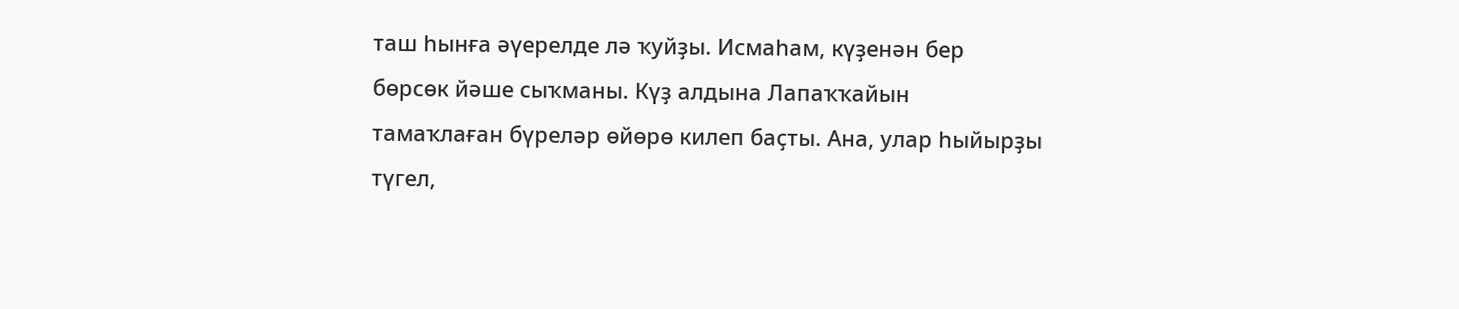таш һынға әүерелде лә ҡуйҙы. Исмаһам, күҙенән бер бөрсөк йәше сыҡманы. Күҙ алдына Лапаҡҡайын тамаҡлаған бүреләр өйөрө килеп баҫты. Ана, улар һыйырҙы түгел,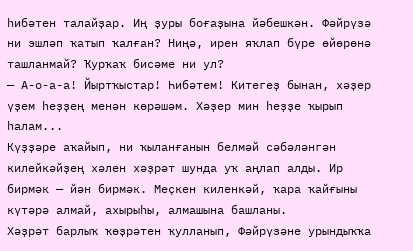һибәтен талайҙар. Иң ҙуры боғаҙына йәбешкән. Фәйрүзә ни эшләп ҡатып ҡалған? Ниңә, ирен яҡлап бүре өйөрөнә ташланмай? Ҡурҡаҡ бисәме ни ул?
— А-о-а-а! Йыртҡыстар! Һибәтем! Китегеҙ бынан, хәҙер үҙем һеҙҙең менән көрәшәм. Хәҙер мин һеҙҙе ҡырып һалам...
Күҙҙәре аҡайып, ни ҡыланғанын белмәй сәбәләнгән килейкәйҙең хәлен хәҙрәт шунда уҡ аңлап алды. Ир бирмәк — йән бирмәк. Меҫкен киленкәй, ҡара ҡайғыны күтәрә алмай, ахырыһы, алмашына башланы.
Хәҙрәт барлыҡ ҡөҙрәтен ҡулланып, Фәйрүзәне урындыҡҡа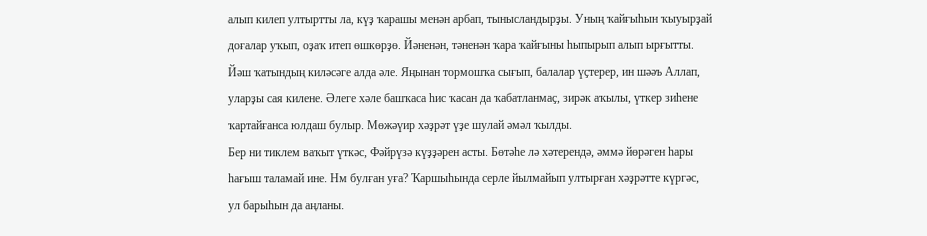алып килеп ултыртты ла, күҙ ҡарашы менән арбап, тынысландырҙы. Уның ҡайғыһын ҡыуырҙай доғалар уҡып, оҙаҡ итеп өшкөрҙө. Йәненән, тәненән ҡара ҡайғыны һыпырып алып ырғытты. Йәш ҡатындың киләсәге алда әле. Яңынан тормошҡа сығып, балалар үҫтерер, ин шәәъ Аллап, уларҙы сая килене. Әлеге хәле башҡаса һис ҡасан да ҡабатланмаҫ, зирәк аҡылы, үткер зиһене ҡартайғанса юлдаш булыр. Мөжәүир хәҙрәт үҙе шулай әмәл ҡылды.
Бер ни тиклем ваҡыт үткәс, Фәйрүзә күҙҙәрен асты. Бөтәһе лә хәтерендә, әммә йөрәген һары һағыш таламай ине. Нм булған уға? Ҡаршыһында серле йылмайып ултырған хәҙрәтте күргәс, ул барыһын да аңланы.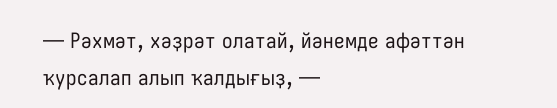— Рәхмәт, хәҙрәт олатай, йәнемде афәттән ҡурсалап алып ҡалдығыҙ, —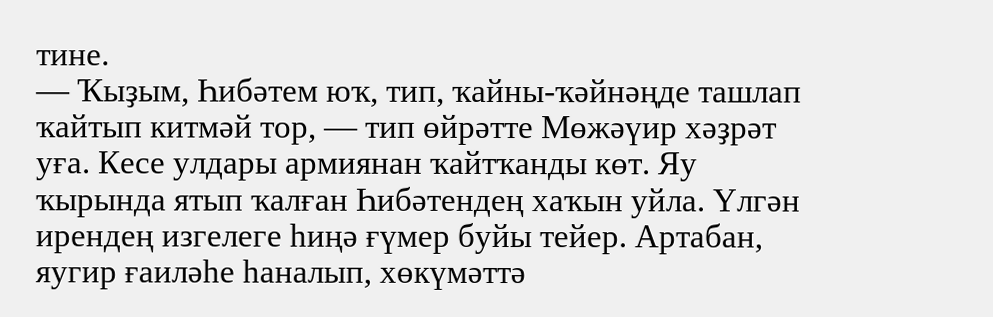тине.
— Ҡыҙым, Һибәтем юҡ, тип, ҡайны-ҡәйнәңде ташлап ҡайтып китмәй тор, — тип өйрәтте Мөжәүир хәҙрәт уға. Кесе улдары армиянан ҡайтҡанды көт. Яу ҡырында ятып ҡалған Һибәтендең хаҡын уйла. Үлгән ирендең изгелеге һиңә ғүмер буйы тейер. Артабан, яугир ғаиләһе һаналып, хөкүмәттә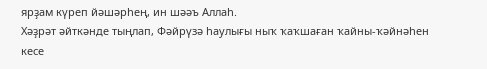ярҙам күреп йәшәрһең, ин шәәъ Аллаһ.
Хәҙрәт әйткәнде тыңлап, Фәйрүзә һаулығы ныҡ ҡаҡшаған ҡайны-ҡәйнәһен кесе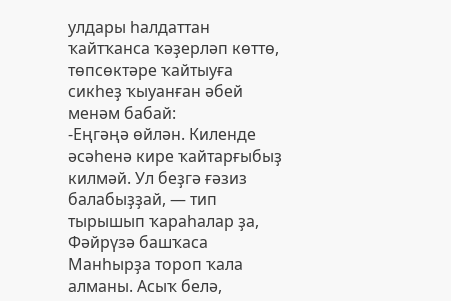улдары һалдаттан ҡайтҡанса ҡәҙерләп көттө, төпсөктәре ҡайтыуға сикһеҙ ҡыуанған әбей менәм бабай:
-Еңгәңә өйлән. Киленде әсәһенә кире ҡайтарғыбыҙ килмәй. Ул беҙгә ғәзиз балабыҙҙай, — тип тырышып ҡараһалар ҙа, Фәйрүзә башҡаса Манһырҙа тороп ҡала алманы. Асыҡ белә,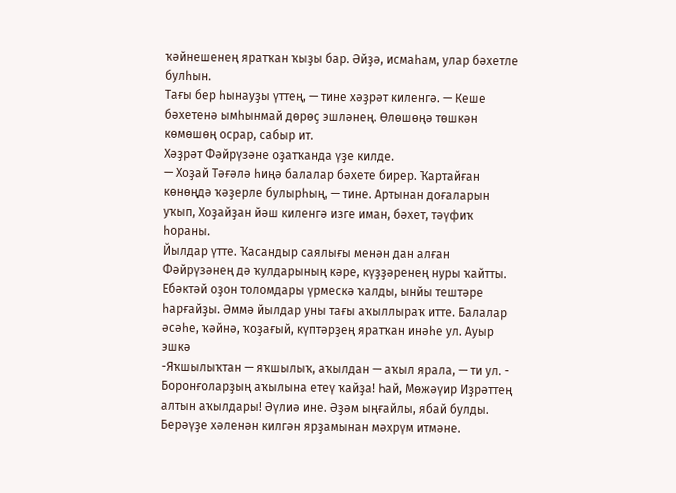ҡәйнешенең яратҡан ҡыҙы бар. Әйҙә, исмаһам, улар бәхетле булһын.
Тағы бер һынауҙы үттең, — тине хәҙрәт киленгә. — Кеше бәхетенә ымһынмай дөрөҫ эшләнең. Өлөшөңә төшкән көмөшөң осрар, сабыр ит.
Хәҙрәт Фәйрүзәне оҙатҡанда үҙе килде.
— Хоҙай Тәғәлә һиңә балалар бәхете бирер. Ҡартайған көнөңдә ҡәҙерле булырһың, — тине. Артынан доғаларын уҡып, Хоҙайҙан йәш киленгә изге иман, бәхет, тәүфиҡ һораны.
Йылдар үтте. Ҡасандыр саялығы менән дан алған Фәйрүзәнең дә ҡулдарының кәре, күҙҙәренең нуры ҡайтты. Ебәктәй оҙон толомдары үрмескә ҡалды, ынйы тештәре һарғайҙы. Әммә йылдар уны тағы аҡыллыраҡ итте. Балалар әсәһе, ҡәйнә, ҡоҙағый, күптәрҙең яратҡан инәһе ул. Ауыр эшкә
-Яҡшылыҡтан — яҡшылыҡ, аҡылдан — аҡыл ярала, — ти ул. - Боронғоларҙың аҡылына етеү ҡайҙа! Һай, Мөжәүир Иҙрәттең алтын аҡылдары! Әүлиә ине. Әҙәм ыңғайлы, ябай булды. Берәүҙе хәленән килгән ярҙамынан мәхрүм итмәне.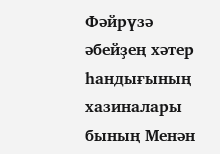Фәйрүзә әбейҙең хәтер һандығының хазиналары бының Менән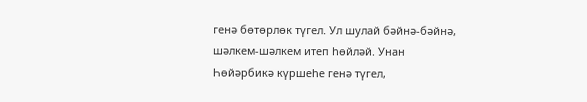генә бөтөрлөк түгел. Ул шулай бәйнә-бәйнә, шәлкем-шәлкем итеп һөйләй. Унан Һөйәрбикә күршеһе генә түгел,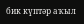бик күптәр аҡыл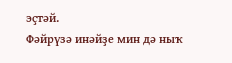эҫтәй.
Фәйрүзә инәйҙе мин дә ныҡ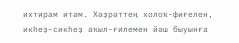ихтирам итәм. Хәҙрәттең холоҡ-фиғелен, икһеҙ-сикһеҙ аҡыл-ғилемен йәш быуынға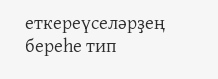еткереүселәрҙең береһе тип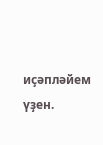иҫәпләйем үҙен.